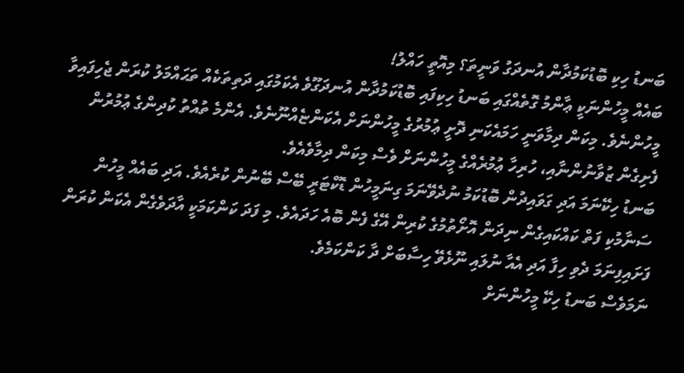ބަނޑު ހިކި ބޮޑުކަމުދާން އުނދަގު ވަނީތަ؟ މިއޮތީ ހައްލު!
ބައެއް މީހުންނަކީ ޢާންމު ގޮތެއްގައި ބަނޑު ހިކިފައި ބޮޑުކަމުދާން އުނދަގޫވެ އެކަމުގައި ދަތިތަކެއް ތަޙައްމަލު ކުރަން ޖެހިފައިވާ މީހުންނެވެ. މިކަން ދިމާވަނީ ހަމައެކަނި ދޮށީ ޢުމުރުގެ މީހުންނަށް އެކަންޏެއްނޫނެވެ. އެންމެ ތުއްތު ކުދިންގެ ޢުމުރުން ފެށިގެން ޒުވާނުންނާއި، ހުރިހާ ޢުމުރެއްގެ މީހުންނަށް ވެސް މިކަން ދިމާވެއެވެ.
ބަނޑު ހިކޭނަމަ އަދި ގަވައިދުން ބޮޑުކަމު ނުދެވޭނަމަ ގިނަމީހުން ޑޮކްޓަރީ ބޭސް ބޭނުން ކުރެއެވެ. އަދި ބައެއް މީހުން ސަނާމުކި ފަތް ކައްކައިގެން ނިދަން އޮށޯތުމުގެ ކުރިން އޭގެ ފެން ބޮއެ ހަދައެވެ. މި ފަދަ ކަންކަމަކީ އާދަވެގެން އެކަން ކުރަން ފަށައިފިނަމަ ދެވި ހިފާ އަދި އެއާ ނުލައި ނޫޅެވޭ ހިސާބަށް ދާ ކަންކަމެވެ.
ނަމަވެސް ބަނޑު ހިކޭ މީހުންނަށް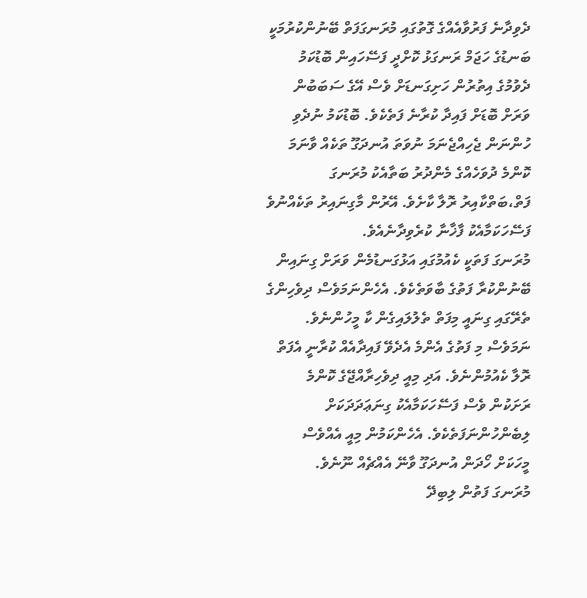ދެވިދާނެ ފަރުވާއެއްގެ ގޮތުގައި މުރަނގަފަތް ބޭނުންކުރުމަކީ ބަނޑުގެ ހަޖަމް ރަނގަޅު ކޮށްދީ ފަސޭހައިން ބޮޑުކަމު ދެވުމުގެ އިތުރުން ހަށިގަނޑަށް ވެސް އޭގެ ސަބަބުން ވަރަށް ބޮޑަށް ފައިދާ ކުރާނެ ފަތެކެވެ. ބޮޑުކަމު ނުދެވި ހުންނަން ޖެހިއްޖެނަމަ ނުވަތަ އުނދަގޫ ތަކެއް ވާނަމަ ކޮންމެ ދުވަހެއްގެ މެންދުރު ބަތާއެކު މުރަނގަ ފަތް،ބަތްކާއިރު ރޮލާ ކާށެވެ. އޭރުން މާގިނައިރު ތަކެއްނުވެ ފަސޭހަކަމާއެކު ފާޚާނާ ކުރެވިދާނެއެވެ.
މުރަނގަ ފަތަކީ ކެއުމުގައި އަޅުގަނޑުމެން ވަރަށް ގިނައިން ބޭނުންކުރާ ފަތުގެ ބާވަތެކެވެ. އެހެންނަމަވެސް ދިވެހިންގެ ތެރޭގައި ގިނައީ މިފަތް ތެލުލައިގެން ކާ މީހުންނެވެ. ނަމަވެސް މި ފަތުގެ އެންމެ އެދެވޭ ފައިދާއެއް ކުރާނީ އެފަތް ރޮލާ ކެއުމުންނެވެ. އަދި މިއީ ދިވެހިރާއްޖޭގެ ކޮންމެ ރަށަކުން ވެސް ފަސޭހަކަމާއެކު ގިނަޢަދަދަކަށް ލިބެންހުންނަފަތެކެވެ. އެހެންކަމުން މިއީ އެއްވެސް މީހަކަށް ހޯދަން އުނދަގޫ ވާނޭ އެއްޗެއް ނޫނެވެ.
މުރަނގަ ފަތުން ލިބިދޭ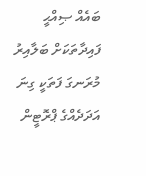ބައެއް ޞިއްޙީ ފައިދާތަކަށް ބަލާއިރު މުރަނގަ ފަތަކީ ގިނަ އަދަދެއްގެ ޕްރޮޓީން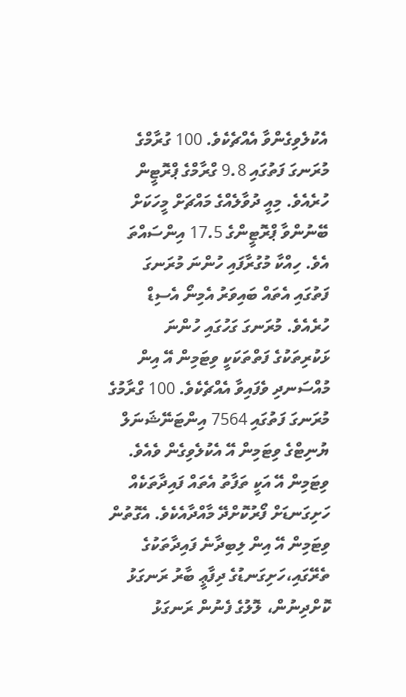އެކުލެވިގެންވާ އެއްޗެކެވެ. 100 ގުރާމްގެ މުރަނގަ ފަތުގައި 9.8 ގްރާމްގެ ޕްރޮޓީން ހުރެއެވެ. މިއީ ދުވާލެއްގެ މައްޗަށް މީހަކަށް ބޭނުންވާ ޕްރޮޓީންގެ 17.5 އިންސައްތަ އެވެ. ހިއްކާ މުގުރާފައި ހުންނަ މުރަނގަ ފަތުގައި އެތައް ބައިވަރު އެމިނޯ އެސިޑް ހުރެއެވެ. މުރަނގަ ގަހުގައި ހުންނަ ޅަކުރިތަކުގެ ފަތްތަކަކީ ވިޓަމިން އޭ އިން މުއްސަނދި ވެފައިވާ އެއްޗެކެވެ. 100 ގްރާމުގެ މުރަނގަ ފަތުގައި 7564 އިންޓަނޭޝަނަލް ޔުނިޓްގެ ވިޓަމިން އޭ އެކުލެވިގެން ވެއެވެ.
ވިޓަމިން އޭ އަކީ ތަފާތު އެތައް ފައިދާތަކެއް ހަށިގަނޑަށް ފޯރުކޮށްދޭ މާއްދާއެކެވެ. އެގޮތުން ވިޓަމިން އޭ އިން ލިބިދާނެ ފައިދާތަކުގެ ތެރޭގައި،ހަށިގަނޑުގެ ދިފާޢީ ބާރު ރަނގަޅު ކޮށްދިނުން، ލޮލުގެ ފެނުން ރަނގަޅު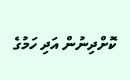ކޮށްދިނުން އަދި ހަމުގެ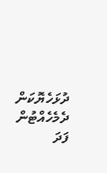ދުޅަހެޔޮކަން ދެމެހެއްޓުން ފަދަ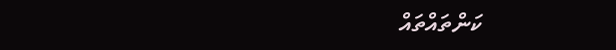ކަންތައްތައް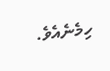ހިމެނެއެވެ.